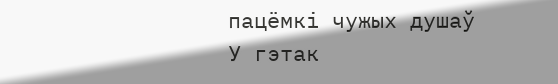пацёмкі чужых душаў
У гэтак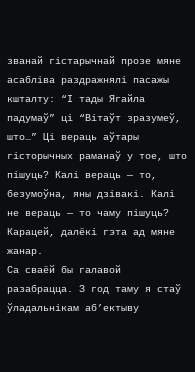званай гістарычнай прозе мяне асабліва раздражнялі пасажы кшталту: “І тады Ягайла падумаў” ці “Вітаўт зразумеў, што…” Ці вераць аўтары гісторычных раманаў у тое, што пішуць? Калі вераць — то, безумоўна, яны дзівакі. Калі не вераць — то чаму пішуць? Карацей, далёкі гэта ад мяне жанар.
Са сваёй бы галавой разабрацца. З год таму я стаў ўладальнікам аб’ектыву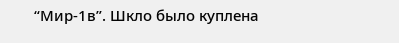“Мир-1в”. Шкло было куплена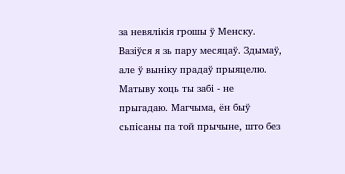за невялікія грошы ў Менску.
Вазіўся я зь пару месяцаў. Здымаў, але ў выніку прадаў прыяцелю. Матыву хоць ты забі - не прыгадаю. Магчыма, ён быў сьпісаны па той прычыне, што без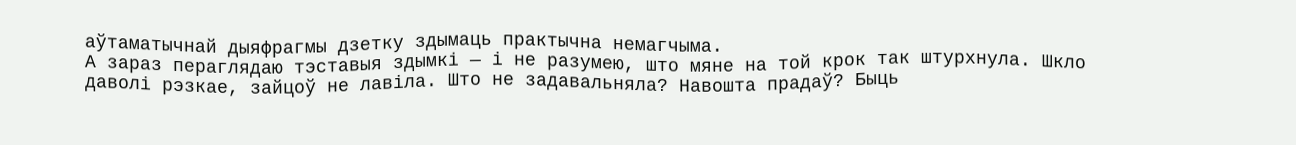аўтаматычнай дыяфрагмы дзетку здымаць практычна немагчыма.
А зараз пераглядаю тэставыя здымкі — і не разумею, што мяне на той крок так штурхнула. Шкло даволі рэзкае, зайцоў не лавіла. Што не задавальняла? Навошта прадаў? Быць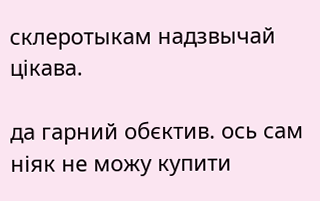склеротыкам надзвычай цікава.

да гарний обєктив. ось сам ніяк не можу купити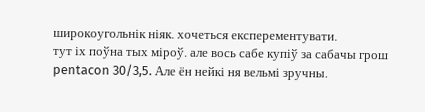широкоугольнік ніяк. хочеться експерементувати.
тут іх поўна тых міроў. але вось сабе купіў за сабачы грош pentacon 30/3,5. Але ён нейкі ня вельмі зручны.